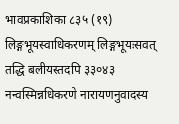भावप्रकाशिका ८३५ (१९) लिङ्गभूयस्वाधिकरणम् लिङ्गभूयःसवत् तद्धि बलीयस्तदपि ३३०४३ नन्वस्मिन्नधिकरणे नारायणनुवादस्य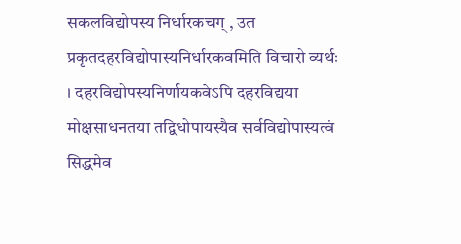सकलविद्योपस्य निर्धारकचग् , उत प्रकृतदहरविद्योपास्यनिर्धारकवमिति विचारो व्यर्थः । दहरविद्योपस्यनिर्णायकवेऽपि दहरविद्यया मोक्षसाधनतया तद्विधोपायस्यैव सर्वविद्योपास्यत्वं सिद्धमेव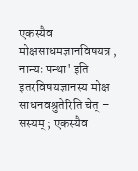एकस्यैव मोक्षसाधमज्ञानविषयत्र , नान्यः पन्था' इति इतरविषयज्ञानस्य मोक्ष साधनवश्रुतेरिति चेत् – सस्यम् ; एकस्यैव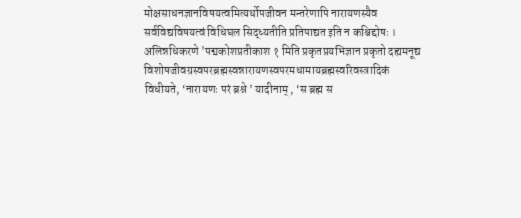मोक्षसाधनज्ञानविषयत्वमित्यर्थोपजीवन मन्तरेणापि नारायणस्यैव सर्वविद्यविषयत्वं विधिघल सिद्ध्यतीति प्रतिपाद्यत इति न कश्चिद्दोषः । अलिन्नधिकरणे 'पद्मकोशप्रतीकाश १ मिति प्रकृतप्रयभिज्ञान प्रकृतो दह्यमनूद्य विशोषजीवग्रस्वपरब्रह्मस्वन्नारायणस्वपरमधामायब्रह्मस्वरिवस्त्रादिकं विधीयते, ‘नारायणः परं ब्रश्ने ’ यादीनाम् , ‘स ब्रह्म स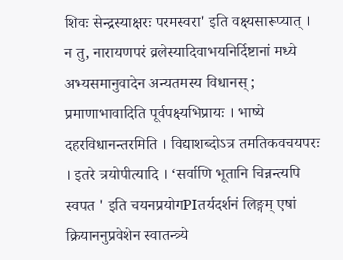शिवः सेन्द्रस्याक्षरः परमस्वरा' इति वक्ष्यसारूप्यात् । न तु, नारायणपरं व्रलेस्यादिवाभयनिर्दिष्टानां मध्ये अभ्यसमानुवादेन अन्यतमस्य विधानस् ; प्रमाणाभावादिति पूर्वपक्ष्यभिप्रायः । भाष्ये दहरविधानन्तरमिति । विद्याशब्दोऽत्र तमतिकवचयपरः । इतरे त्रयोपीत्यादि । ‘सर्वाणि भूतानि चिन्नन्त्यपि स्वपत ' इति चयनप्रयोगPIतर्यदर्शनं लिङ्गम् एषां क्रियाननुप्रवेशेन स्वातन्त्र्ये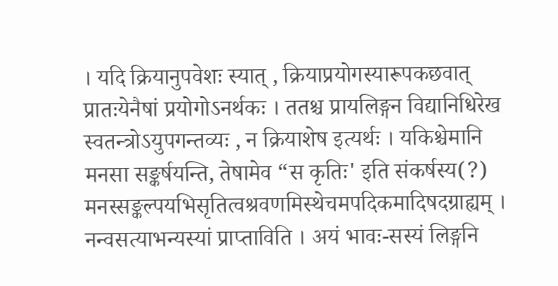। यदि क्रियानुपवेशः स्यात् , क्रियाप्रयोगस्यारूपकछवात् प्रातःयेनैषां प्रयोगोऽनर्थकः । ततश्च प्रायलिङ्गन विद्यानिधिरेख स्वतन्त्रोऽयुपगन्तव्यः , न क्रियाशेष इत्यर्थः । यकिश्चेमानि मनसा सङ्कर्षयन्ति, तेषामेव “स कृतिः' इति संकर्षस्य(?) मनस्सङ्कल्पयभिसृतित्वश्रवणमिस्थेचमपदिकमादिषदग्राह्यम् । नन्वसत्याभन्यस्यां प्राप्ताविति । अयं भावः-सस्यं लिङ्गनि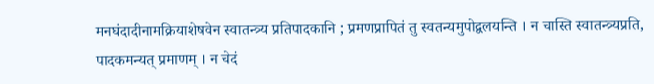मनघंदादीनामक्रियाशेषवेन स्वातन्त्र्य प्रतिपादकानि ; प्रमणप्रापितं तु स्वतन्यमुपोद्वलयन्ति । न चास्ति स्वातन्त्र्यप्रति, पादकमन्यत् प्रमाणम् । न चेदं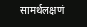सामर्थलक्षणं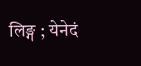लिङ्ग ; येनेदं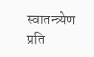स्वातन्त्र्येण प्रति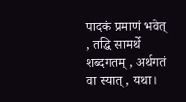पादकं प्रमाणं भवेत् , तद्धि सामर्थे शब्दगतम् , अर्थगतं वा स्यात्, यथा।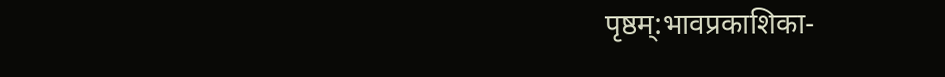पृष्ठम्:भावप्रकाशिका-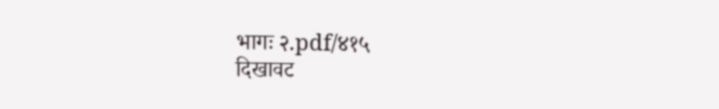भागः २.pdf/४१५
दिखावट